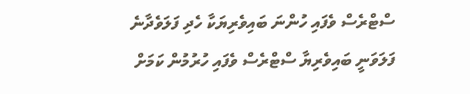ސްޓްރެސް ވެފައި ހުންނަ ބައިވެރިޔަކާ ހެދި ފަލަވެދާނެ
ފަލަވަނީ ބައިވެރިޔާ ސްޓްރެސް ވެފައި ހުރުމުން ކަމަށް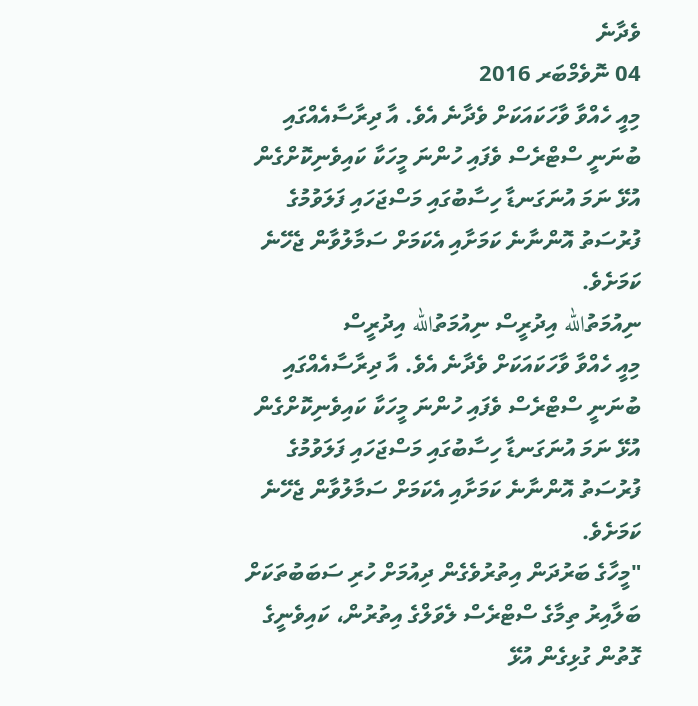ވެދާނެ
04 ނޮވެމްބަރ 2016
މިއީ ހެއްވާ ވާހަކައަކަށް ވެދާނެ އެވެ. އާ ދިރާސާއެއްގައި ބުނަނީ ސްޓްރެސް ވެފައި ހުންނަ މީހަކާ ކައިވެނިކޮށްގެން އުޅޭ ނަމަ އުނަގަނޑާ ހިސާބުގައި މަސްޖަހައި ފަލަވުމުގެ ފުރުސަތު އޮންނާނެ ކަމަށާއި އެކަމަށް ސަމާލުވާން ޖެހޭނެ ކަމަށެވެ.
ނިއުމަތުالله އިދުރީސް ނިއުމަތުالله އިދުރީސް
މިއީ ހެއްވާ ވާހަކައަކަށް ވެދާނެ އެވެ. އާ ދިރާސާއެއްގައި ބުނަނީ ސްޓްރެސް ވެފައި ހުންނަ މީހަކާ ކައިވެނިކޮށްގެން އުޅޭ ނަމަ އުނަގަނޑާ ހިސާބުގައި މަސްޖަހައި ފަލަވުމުގެ ފުރުސަތު އޮންނާނެ ކަމަށާއި އެކަމަށް ސަމާލުވާން ޖެހޭނެ ކަމަށެވެ.
"މީހާގެ ބަރުދަން އިތުރުވެގެން ދިއުމަށް ހުރި ސަބަބުތަކަށް ބަލާއިރު ތިމާގެ ސްޓްރެސް ލެވަލްގެ އިތުރުން، ކައިވެނީގެ ގޮތުން ގުޅިގެން އުޅޭ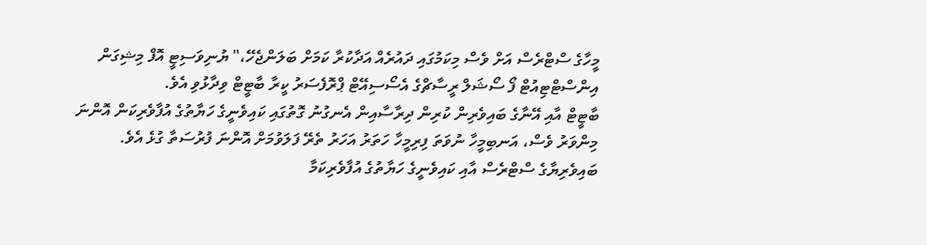މީހާގެ ސްޓްރެސް އަށް ވެސް މިކަމުގައި ދައުރެއް އަދާކުރާ ކަމަށް ބަލަންޖެހޭ،" ޔުނިވަސިޓީ އޮފް މިޝިގަން އިންސްޓްޓިއުޓް ފޯ ސޯޝަލް ރީސާޗްގެ އެސޯސިއޭޓް ޕްރޮފެސަރު ކީރާ ބާޓީޓް ވިދާޅުވި އެވެ.
ބާޓީޓް އާއި އޭނާގެ ބައިވެރިން ކުރިން ދިރާސާއިން އެނގުނު ގޮތުގައި ކައިވެނީގެ ހަޔާތުގެ އުފާވެރިކަން އޮންނަ މިންވަރު ވެސް، އަނބިމީހާ ނުވަތަ ފިރިމީހާ ހަތަރު އަހަރު ތެރޭ ފަލަވުމަށް އޮންނަ ފުރުސަތާ ގުޅެ އެވެ.
ބައިވެރިޔާގެ ސްޓްރެސް އާއި ކައިވެނީގެ ހަޔާތުގެ އުފާވެރިކަމާ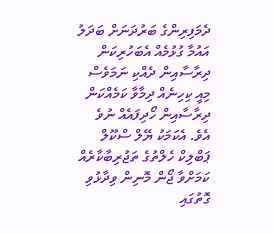ދެމަފިރިންގެ ބަރުދަނަށް ބަދަލު އައުމާ ގުޅުމެއް އެބަހުރިކަން ދިރާސާއިން ދެއްކި ނަމަވެސް މިއީ ކިހިނެއް ދިމާވާ ކަމެއްކަން ދިރާސާއިން ހޯދިފައެއް ނުވެ އެވެ. އެކަމަކު ޔޭލް ސްކޫލް ޕަބްލިކް ހެލްތުގެ ތަޖުރިބާކާރެއް ކަމަށްވާ ޖޯން މޮނިން ވިދާޅުވި ގޮތުގައި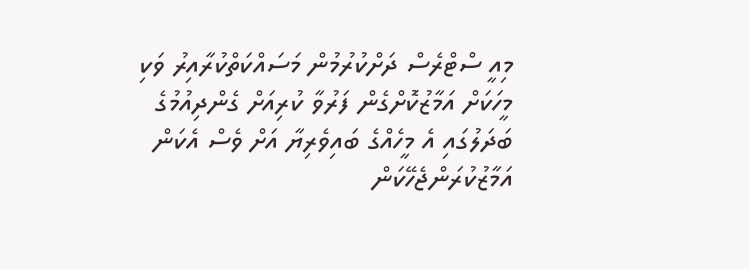މިއީ ސްޓްރެސް ދަށްކުރުމުން މަސައްކަތްކުރާއިރު ވަކި މީހަކަށް އަމާޒުކޮށްގެން ފަރުވާ ކުރިއަށް ގެންދިއުމުގެ ބަދަލުގައި އެ މީހެއްގެ ބައިވެރިޔާ އަށް ވެސް އެކަން އަމާޒުކުރަންޖެހޭކަން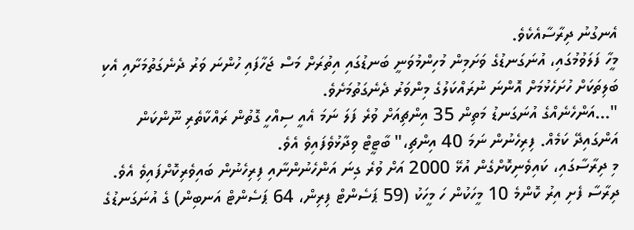އެނގުނު ދިރާސާއެކެވެ.
މީހާ ފަލަވުމުގައި، އުނަގަނޑުގެ ވަށަމިން މުހިންމުވަނީ ބަނޑުގައި އިތުރަށް މަސް ޖަހާފައި ހުންނަ ވަރު ދެނެގަތުމަށާއި އެކި ބަލިތަކަށް ހުށަހެޅުމަށް އޮންނަ ނުރައްކަލުގެ މިންވަރު ދެނެގަތުމަށެވެ.
"...އަންހެނެއްގެ އުނަގަނޑު މަތިން 35 އިންޗިއަށް ވުރެ ފަލަ ނަމަ އެއީ ސިއްހީ ގޮތުން ރައްކާތެރި ނޫންކަން އަންގައިދޭ ކަމެއް. ފިރިހެނުން ނަމަ 40 އިންޗި،" ބާޓީޓް ވިދާޅުވެފައިވެ އެވެ.
މި ދިރާސާގައި، ކައިވެނިކޮށްގެން އުޅޭ 2000 އަށް ވުރެ ގިނަ އަންހެނުންނާއި ފިރިހެނުން ބައިވެރިކޮށްފައިވެ އެވެ. ދިރާސާ ފެށި އިރު ކޮންމެ 10 މީހަކުން ހަ މީހަކު (59 ޕަސެންޓް ފިރިން، 64 ޕަސެންޓް އަނބިން) ގެ އުނަގަނޑުގެ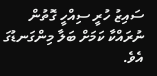ސައިޒު ހުރީ ސިއްހީ ގޮތުން ނުރައްކާ ކަމަށް ބަލާ މިންގަނޑުގަ އެވެ.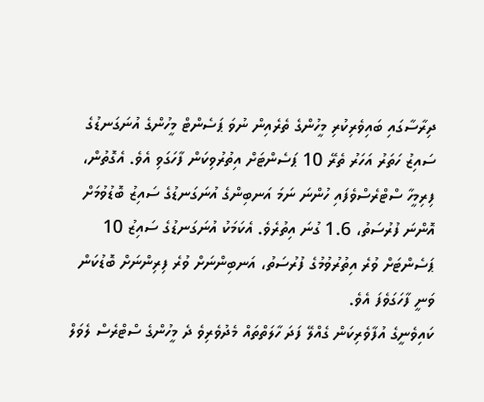ދިރާސާގައި ބައިވެރިކުރި މީހުންގެ ތެރެއިން ނުވަ ޕަސެންޓް މީހުންގެ އުނަގަނޑުގެ ސައިޒު ހަތަރު އަހަރު ތެރޭ 10 ޕަސެންޓަށް އިތުރުވިކަން ފާހަގަވި އެވެ. އެގޮތުން، ފިރިމީހާ ސްޓްރެސްވެފައި ހުންނަ ނަމަ އަނބިންގެ އުނަގަނޑުގެ ސައިޒު ބޮޑުވުމަށް އޮންނަ ފުރުސަތު، 1.6 ގުނަ އިތުރެވެ. އެކަމަކު އުނަގަނޑުގެ ސައިޒު 10 ޕަސެންޓަށް ވުރެ އިތުރުވުމުގެ ފުރުސަތު، އަނބިންނަށް ވުރެ ފިރިންނަށް ބޮޑުކަން ވަނީ ފާހަގަވެފަ އެވެ.
ކައިވެނީގެ އުފާވެރިކަން ގެއްލޭ ފަދަ ހާލަތްތައް މެދުވެރިވެ ދެ މީހުންގެ ސްޓްރެސް ލެވަލް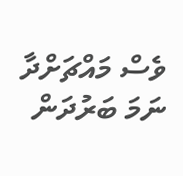ވެސް މައްޗަށްދާ ނަމަ ބަރުދަން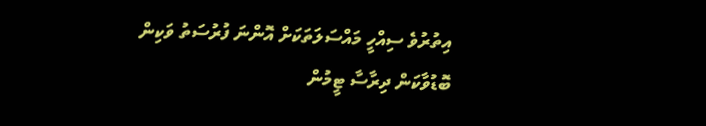އިތުރުވެ ސިއްހީ މައްސަލަތަކަށް އޮންނަ ފުރުސަތު ވަކިން ބޮޑުވާކަން ދިރާސާ ޓީމުން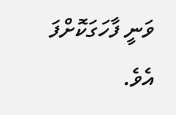ވަނީ ފާހަގަކޮށްފަ އެވެ.